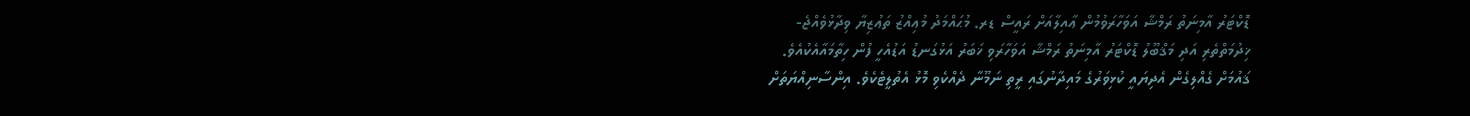ޑޮކްޓަރު އާމިނަތު ރަމްޝާ އަވަހާރަވުމުން ޢާއިލާއަށް ރައީސް ޑރ. މުޙައްމަދު މުޢިއްޒު ތަޢުޒިޔާ ވިދާޅުވެއްޖެ-
ޚިދުމަތްތެރި އަދި މަޤްބޫލު ޑޮކްޓަރު އާމިނަތު ރަމްޝާ އަވަހާރަވި ޚަބަރު އަޅުގަނޑު އަޑުއެހީ ފުން ހިތާމައާއެކުއެވެ.
ޤައުމަށް ގެއްލިގެން އެދިޔައީ ކުޅިވަރުގެ މައިދާނުގައި ރީތި ނަމޫނާ ދެއްކެވި މޮޅު އެތުލީޓެކެވެ. އިންސާނިއްޔަތަށް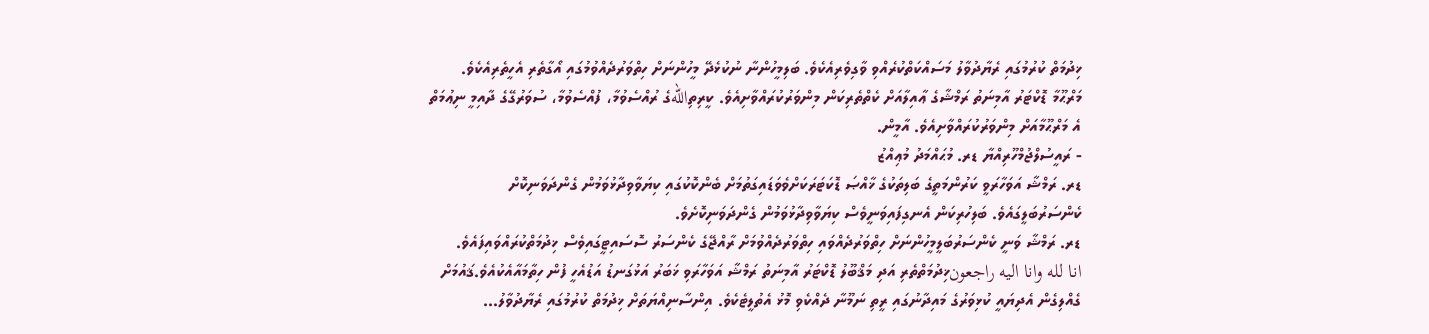ޚިދުމަތް ކުރުމުގައި ރެޔާދުވާލު މަސައްކަތްކުރެއްވި ވާގިވެރިއެކެވެ. ބަލިމީހުންނާ ނުކުޅެދޭ މީހުންނަށް ހިތްވަރުދެއްވުމުގައި އޯގާތެރި އެހީތެރިއެކެވެ.
މަރްޙޫމާ ޑޮކްޓަރު އާމިނަތު ރަމްޝާގެ ޢާއިލާއަށް ކެތްތެރިކަން މިންވަރުކުރައްވާށިއެވެ. ކީރިތިاللهގެ ރުއްސެވުމާ، ފުއްސެވުމާ، ސުވަރުގޭގެ ދާއިމީ ނިޢުމަތް އެ މަރްޙޫމާއަށް މިންވަރުކުރައްވާށިއެވެ. އާމީން.
- ރައީސުލްޖުމްހޫރިއްޔާ ޑރ. މުޙައްމަދު މުޢިއްޒު
ޑރ. ރަމްޝާ އަވަހާރަވީ ކަރުންމަތީގެ ބަލިތަކުގެ ޚާއްޞަ ޑޮކަޓަރަކަށްވެވަޑައިގަތުމަށް ބެންކޮކުގައި ކިޔަވާވިދާޅުވަމުން ގެންދަވަނިކޮށް ކެންސަރުބަލީގައެވެ. ބަލިހުރިކަން އެނގިފައިވަނީވެސް ކިޔަވާވިދާޅުވަމުން ގެންދަވަނިކޮށެވެ.
ޑރ. ރަމްޝާ ވަނީ ކެންސަރުބަލީމީހުންނަށް ހިތްވަރުދެއްވައި ހިތްވަރުދެއްވުމަށް ރާއްޖޭގެ ކެންސަރު ސޮސައިޓީގައިވެސް ޚިދުމަތްކުރައްވައިފައެވެ.
انا لله وانا اليه راجعونޚިދުމަތްތެރި އަދި މަޤްބޫލު ޑޮކްޓަރު އާމިނަތު ރަމްޝާ އަވަހާރަވި ޚަބަރު އަޅުގަނޑު އަޑުއެހީ ފުން ހިތާމައާއެކުއެވެ.ޤައުމަށް ގެއްލިގެން އެދިޔައީ ކުޅިވަރުގެ މައިދާނުގައި ރީތި ނަމޫނާ ދެއްކެވި މޮޅު އެތުލީޓެކެވެ. އިންސާނިއްޔަތަށް ޚިދުމަތް ކުރުމުގައި ރެޔާދުވާލު…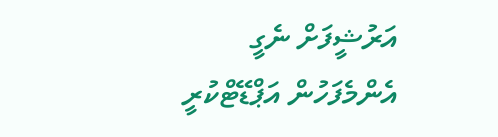އަރުޝީފަށް ނެގީ
އެންމެފަހުން އަޕްޑޭޓްކުރީ